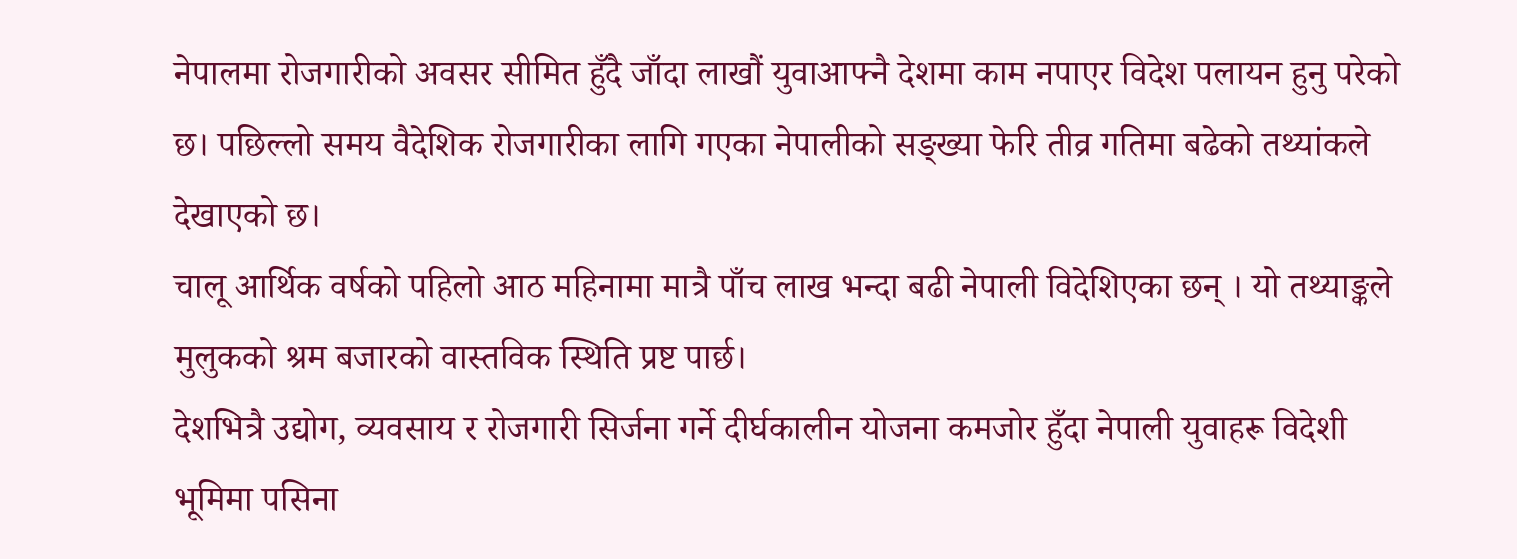नेपालमा रोजगारीको अवसर सीमित हुँदै जाँदा लाखौं युवाआफ्नै देशमा काम नपाएर विदेश पलायन हुनु परेको छ। पछिल्लो समय वैदेशिक रोजगारीका लागि गएका नेपालीको सङ्ख्या फेरि तीव्र गतिमा बढेको तथ्यांकले देखाएको छ।
चालू आर्थिक वर्षको पहिलो आठ महिनामा मात्रै पाँच लाख भन्दा बढी नेपाली विदेशिएका छन् । यो तथ्याङ्कले मुलुकको श्रम बजारको वास्तविक स्थिति प्रष्ट पार्छ।
देशभित्रै उद्योग, व्यवसाय र रोजगारी सिर्जना गर्ने दीर्घकालीन योजना कमजोर हुँदा नेपाली युवाहरू विदेशी भूमिमा पसिना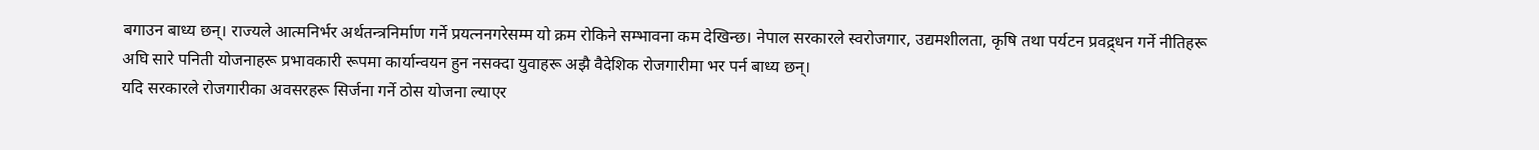बगाउन बाध्य छन्। राज्यले आत्मनिर्भर अर्थतन्त्रनिर्माण गर्ने प्रयत्ननगरेसम्म यो क्रम रोकिने सम्भावना कम देखिन्छ। नेपाल सरकारले स्वरोजगार, उद्यमशीलता, कृषि तथा पर्यटन प्रवद्र्धन गर्ने नीतिहरू अघि सारे पनिती योजनाहरू प्रभावकारी रूपमा कार्यान्वयन हुन नसक्दा युवाहरू अझै वैदेशिक रोजगारीमा भर पर्न बाध्य छन्।
यदि सरकारले रोजगारीका अवसरहरू सिर्जना गर्ने ठोस योजना ल्याएर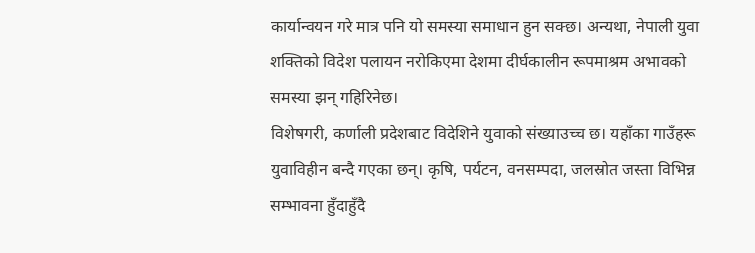कार्यान्वयन गरे मात्र पनि यो समस्या समाधान हुन सक्छ। अन्यथा, नेपाली युवा शक्तिको विदेश पलायन नरोकिएमा देशमा दीर्घकालीन रूपमाश्रम अभावको समस्या झन् गहिरिनेछ।
विशेषगरी, कर्णाली प्रदेशबाट विदेशिने युवाको संख्याउच्च छ। यहाँका गाउँहरू युवाविहीन बन्दै गएका छन्। कृषि, पर्यटन, वनसम्पदा, जलस्रोत जस्ता विभिन्न सम्भावना हुँदाहुँदै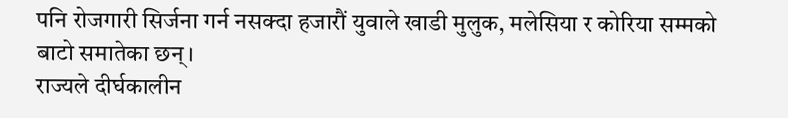पनि रोजगारी सिर्जना गर्न नसक्दा हजारौं युवाले खाडी मुलुक, मलेसिया र कोरिया सम्मको बाटो समातेका छन्।
राज्यले दीर्घकालीन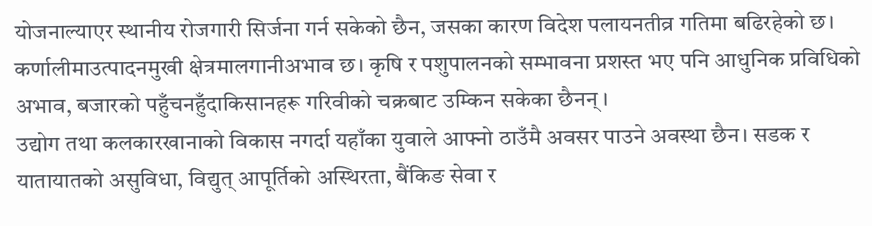योजनाल्याएर स्थानीय रोजगारी सिर्जना गर्न सकेको छैन, जसका कारण विदेश पलायनतीव्र गतिमा बढिरहेको छ। कर्णालीमाउत्पादनमुखी क्षेत्रमालगानीअभाव छ। कृषि र पशुपालनको सम्भावना प्रशस्त भए पनि आधुनिक प्रविधिको अभाव, बजारको पहुँचनहुँदाकिसानहरू गरिवीको चक्रबाट उम्किन सकेका छैनन्।
उद्योग तथा कलकारखानाको विकास नगर्दा यहाँका युवाले आफ्नो ठाउँमै अवसर पाउने अवस्था छैन। सडक र यातायातको असुविधा, विद्युत् आपूर्तिको अस्थिरता, बैंकिङ सेवा र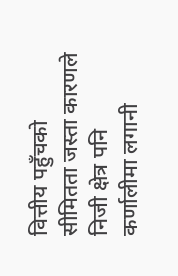वित्तीय पहुँचको सीमितता जस्ता कारणले निजी क्षेत्र पनि कर्णालीमा लगानी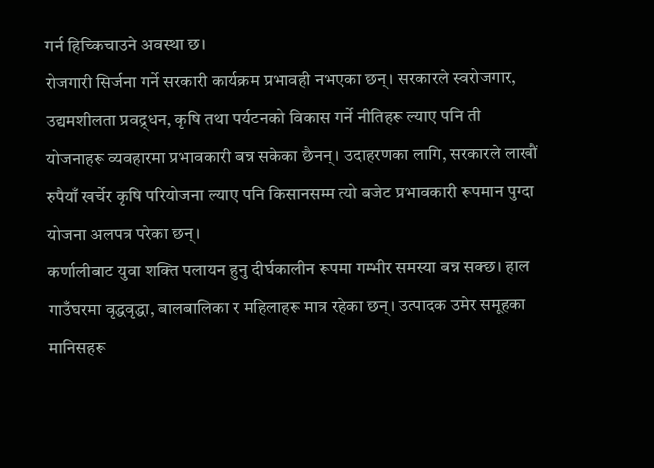गर्न हिच्किचाउने अवस्था छ।
रोजगारी सिर्जना गर्ने सरकारी कार्यक्रम प्रभावही नभएका छन्। सरकारले स्वरोजगार, उद्यमशीलता प्रवद्र्धन, कृषि तथा पर्यटनको विकास गर्ने नीतिहरू ल्याए पनि ती योजनाहरू व्यवहारमा प्रभावकारी बन्न सकेका छैनन्। उदाहरणका लागि, सरकारले लाखौं रुपैयाँ खर्चेर कृषि परियोजना ल्याए पनि किसानसम्म त्यो बजेट प्रभावकारी रूपमान पुग्दा योजना अलपत्र परेका छन्।
कर्णालीबाट युवा शक्ति पलायन हुनु दीर्घकालीन रूपमा गम्भीर समस्या बन्न सक्छ। हाल गाउँघरमा वृद्धवृद्धा, बालबालिका र महिलाहरू मात्र रहेका छन्। उत्पादक उमेर समूहका मानिसहरू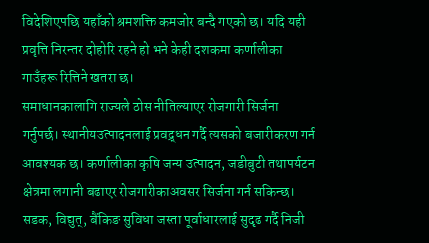विदेशिएपछि यहाँको श्रमशक्ति कमजोर बन्दै गएको छ। यदि यही प्रवृत्ति निरन्तर दोहोरि रहने हो भने केही दशकमा कर्णालीका गाउँहरू रित्तिने खतरा छ।
समाधानकालागि राज्यले ठोस नीतिल्याएर रोजगारी सिर्जना गर्नुपर्छ। स्थानीयउत्पादनलाई प्रवद्र्धन गर्दै त्यसको बजारीकरण गर्न आवश्यक छ। कर्णालीका कृषि जन्य उत्पादन, जडीबुटी तथापर्यटन क्षेत्रमा लगानी बढाएर रोजगारीकाअवसर सिर्जना गर्न सकिन्छ। सडक, विद्युत्, बैंकिङ सुविधा जस्ता पूर्वाधारलाई सुदृढ गर्दै निजी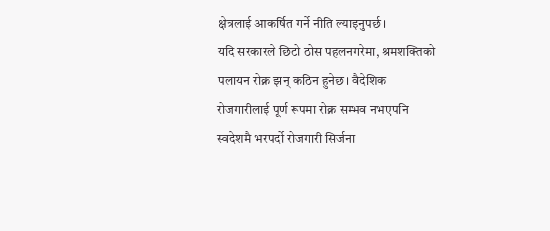क्षेत्रलाई आकर्षित गर्ने नीति ल्याइनुपर्छ।
यदि सरकारले छिटो ठोस पहलनगरेमा, श्रमशक्तिको पलायन रोक्न झन् कठिन हुनेछ। वैदेशिक रोजगारीलाई पूर्ण रूपमा रोक्न सम्भव नभएपनि स्वदेशमै भरपर्दो रोजगारी सिर्जना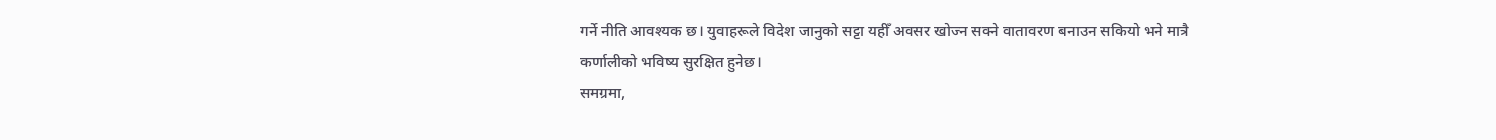गर्ने नीति आवश्यक छ। युवाहरूले विदेश जानुको सट्टा यहीँ अवसर खोज्न सक्ने वातावरण बनाउन सकियो भने मात्रै कर्णालीको भविष्य सुरक्षित हुनेछ।
समग्रमा,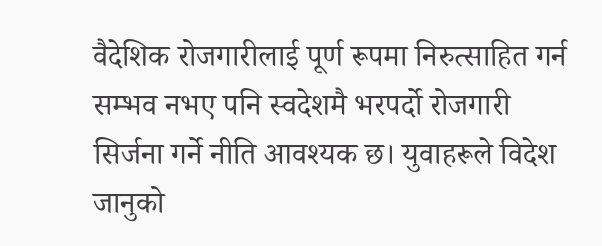वैदेशिक रोजगारीलाई पूर्ण रूपमा निरुत्साहित गर्न सम्भव नभए पनि स्वदेशमै भरपर्दो रोजगारी सिर्जना गर्ने नीति आवश्यक छ। युवाहरूले विदेश जानुको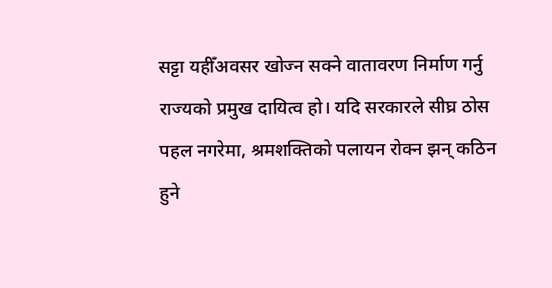सट्टा यहीँअवसर खोज्न सक्ने वातावरण निर्माण गर्नु राज्यको प्रमुख दायित्व हो। यदि सरकारले सीघ्र ठोस पहल नगरेमा, श्रमशक्तिको पलायन रोक्न झन् कठिन हुने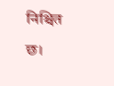निश्चित छ।